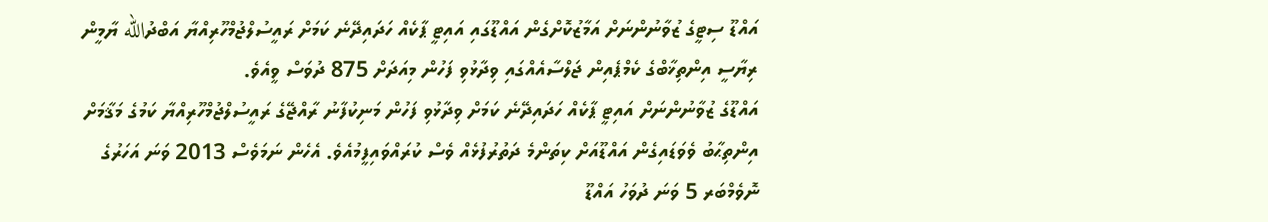އައްޑޫ ސިޓީގެ ޒުވާނުންނަށް އަމާޒުކޮށްގެން އައްޑޫގައި އައިޓީ ޕާކެއް ހަދައިދޭނެ ކަމަށް ރައީސުލްޖުމްހޫރިއްޔާ އަބްދުالله ޔާމީން ރިޔާސީ އިންތިޚާބްގެ ކެމްޕެއިން ޖަލްސާއެއްގައި ވިދާޅުވި ފަހުން މިއަދަށް 875 ދުވަސް ވީއެވެ.
އައްޑޫގެ ޒުވާނުންނަށް އައިޓީ ޕާކެއް ހަދައިދޭނެ ކަމަށް ވިދާޅުވި ފަހުން މަނިކުފާނު ރާއްޖޭގެ ރައީސުލްޖުމްހޫރިއްޔާ ކަމުގެ މަޤާމަށް އިންތިޙާބު ވެވަޑައިގެން އައްޑޫއަށް ކިތަންމެ ދަތުރުފުޅެއް ވެސް ކުރައްވައިފީމުއެވެ. އެހެން ނަމަވެސް 2013 ވަނަ އަހަރުގެ ނޮވެމްބަރ 5 ވަނަ ދުވަހު އައްޑޫ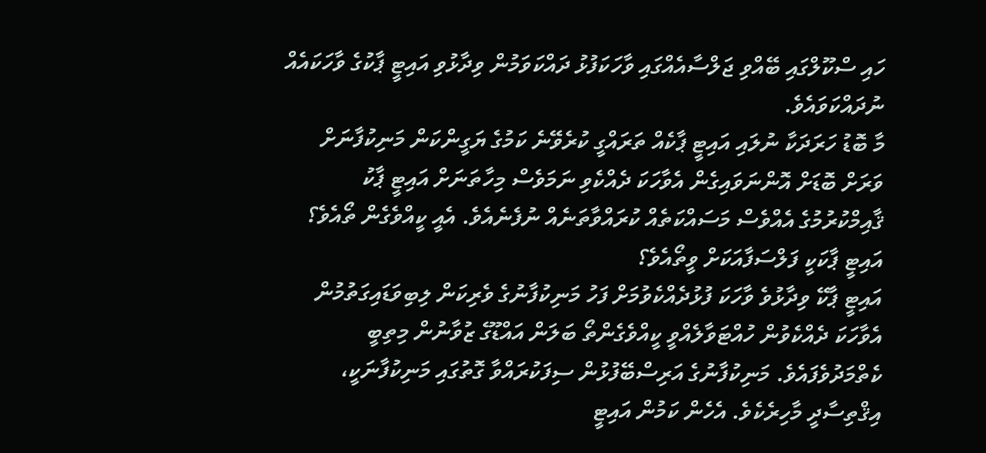ހައި ސްކޫލްގައި ބޭއްވި ޖަލްސާއެއްގައި ވާހަކަފުޅު ދައްކަވަމުން ވިދާޅުވި އައިޓީ ޕާކުގެ ވާހަކައެއް ނުދައްކަވައެވެ.
މާ ބޮޑު ހަރަދަކާ ނުލައި އައިޓީ ޕާކެއް ތަރައްގީ ކުރެވޭނެ ކަމުގެ ޔަގީންކަން މަނިކުފާނަށް ވަރަށް ބޮޑަށް އޮންނަވައިގެން އެވާހަކަ ދެއްކެވި ނަމަވެސް މިހާތަނަށް އައިޓީ ޕާކު ޤާއިމްކުރުމުގެ އެއްވެސް މަސައްކަތެއް ކުރައްވާތަނެއް ނުފެނެއެވެ. އެއީ ކީއްވެގެން ތޯއެވެ؟ އައިޓީ ޕާކަކީ ފަލްސަފާއަކަށް ވީތޯއެވެ؟
އައިޓީ ޕާކޭ ވިދާޅުވެ ވާހަކަ ފުޅުދެއްކެވުމަށް ފަހު މަނިކުފާނުގެ ވެރިކަން ލިބިވަޑައިގަތުމުން އެވާހަކަ ދެއްކެވުން ހުއްޓަވާލެއްވީ ކީއްވެގެންތޯ ބަލަން އައްޑޫގެ ޒުވާނުން މިތިބީ ކެތްމަދުވެފައެވެ. މަނިކުފާނުގެ އަރިސްބޭފުޅުން ސިފަކުރައްވާ ގޮތުގައި މަނިކުފާނަކީ، އިޤްތިސާދީ މާހިރެކެވެ. އެހެން ކަމުން އައިޓީ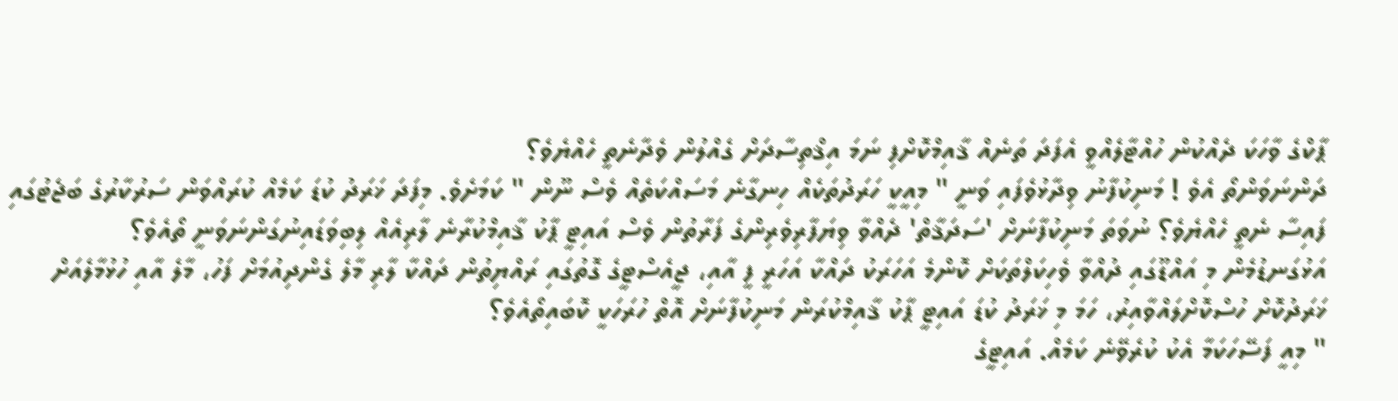ޕާކްގެ ވާހަކަ ދެއްކުން ހުއްޓާލެއްވީ އެފަދަ ތަނެއް ޤާއިމްކޮށްފި ނަމަ އިޤްތިސާދަށް ގެއްލުން ވެދާނެތީ ހެއްޔެވެ؟
ދަންނަވަންތޯ އެވެ ! މަނިކުފާނު ވިދާޅުވެފައި ވަނީ " މިއީކީ ހަރަދުތަކެއް ހިނގާނެ މަސައްކަތެއް ވެސް ނޫން " ކަމަށެވެ. މިފަދަ ޚަރަދު ކުޑަ ކަމެއް ކުރައްވަން ސަރުކާރުގެ ބަޖެޓުގައި ފައިސާ ނެތީ ހެއްޔެވެ؟ ނުވަތަ މަނިކުފާނަށް 'ސަދަޤާތް' ދެއްވާ ވިޔަފާރިވެރިންގެ ފަރާތުން ވެސް އައިޓީ ޕާކު ޤާއިމްކުރާނެ ލާރިއެއް ލިބިވަޑައިނުގަންނަވަނީ ތޯއެވެ؟
އަޅުގަނޑުމެން މި އައްޑޫގައި ދުއްވާ ވެހިކަލްތަކަށް ކޮންމެ އަހަރަކު ދައްކާ އަހަރީ ފީ އާއި، ޖީއެސްޓީގެ ގޮތުގައި ރައްޔިތުން ދައްކާ ލާރި މާލެ ގެންދިއުމަށް ފަހު، މާލެ އާއި ހުޅުމާލެއަށް ޚަރަދުކޮށް ހުސްކޮށްލައްވާއިރު، ހަމަ މި ޚަރަދު ކުޑަ އައިޓީ ޕާކު ޤާއިމްކުރަން މަނިކުފާނަށް އޮތް ހުރަހަކީ ކޮބައިތޯއެވެ؟
" މިއީ ފަސޭހަކަމާ އެކު ކުރެވޭނެ ކަމެއް. އައިޓީގެ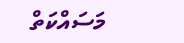މަސައްކަތް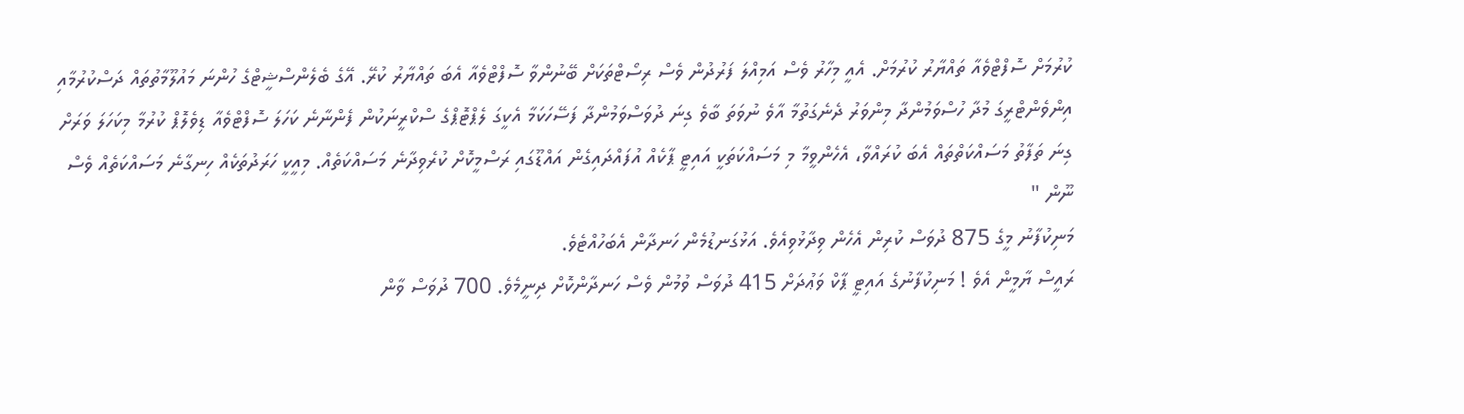ކުރުމަށް ސޮފްޓްވެއާ ތައްޔާރު ކުރުމަށް. އެއީ މިހާރު ވެސް އަމިއްލަ ފަރުދުން ވެސް ރިސޯޓްތަކަށް ބޭނުންވާ ސޮފްޓްވެއާ އެބަ ތައްޔާރު ކުރޭ. އޭގެ ބެލެންސްޝީޓްގެ ހުންނަ މައުލޫމާތުތައް ދަސްކުރުމާއި އިންވެންޓްރީގަ މުދާ ހުސްވަމުންދާ މިންވަރު ދެނެގަތުމާ އާވެ ނުވަތަ ބާވެ ގިނަ ދުވަސްވަމުންދާ ފަސޭހަކަމާ އެކީގަ ލެޕްޓޮޕްގެ ސްކްރީނަކުން ފެންނާނެ ކަހަލަ ސޮފްޓްވެއާ ޑިވެލޮޕް ކުރުމާ މިކަހަލަ ވަރަށް ގިނަ ތަފާތު މަސައްކަތްތައް އެބަ ކުރައްވާ، އެހެންވީމާ މި މަސައްކަތަކީ އައިޓީ ޕާކެއް އުފައްދައިގެން އައްޑޫގައި ރަސްމީކޮށް ކުރެވިދާނެ މަސައްކަތެއް. މިއީކީ ހަރަދުތަކެއް ހިނގާނެ މަސައްކަތެއް ވެސް ނޫން "
މަނިކުފާނު މީގެ 875 ދުވަސް ކުރިން އެހެން ވިދާޅުވިއެވެ. އަޅުގަނޑުމެން ހަނދާން އެބަހުއްޓެވެ.
ރައީސް ޔާމީން އެވެ ! މަނިކުފާނުގެ އައިޓީ ޕާކް ވަޢުދަށް 415 ދުވަސް ވުމުން ވެސް ހަނދާންކޮށް ދިނީމެވެ. 700 ދުވަސް ވާން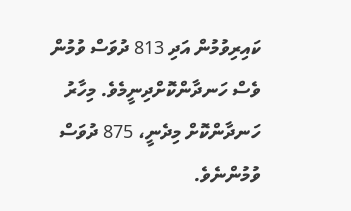ކައިރިވުމުން އަދި 813 ދުވަސް ވުމުން ވެސް ހަނދާންކޮށްދިނީމެވެ. މިހާރު ހަނދާންކޮށް މިދެނީ، 875 ދުވަސް ވުމުންނެވެ.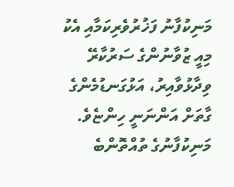މަނިކުފާނު ފަޚުރުވެރިކަމާއި އެކު މިއީ ޒުވާނުންގެ ސަރުކާރޭ ވިދާޅުވާއިރު، އަޅުގަނޑުމެންގެ ގާތަށް އަންނަނީ ހިންޏެވެ. މަނިކުފާނުގެ ތުއްތޮންބެ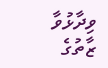ވިދާޅުވާ ޒާތުގެ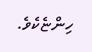ހިންޏެކެވެ.